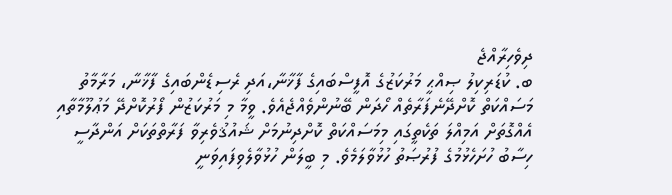ދިވެހިރާއްޖެ
ބ. ކުޑަރިކިލު ޞިއްޙީ މަރުކަޒުގެ އޮފީސްބައިގެ ފާޚާނާ،އަދި ރެސިޑެންބައިގެ ފާޚާނާ، މަރާމާތު މަސައްކަތް ކޮށްދޭނެފަރާތެއް ހޯދަން ބޭނުންވެއްޖެއެވެ. ވީމާ މި މަރުކަޒުން ފޯރުކޮށްދޭ މަޢުލޫމާތާއި އެއްގޮތަށް އަމިއްލަ ތަކެތީގައި މިމަސައްކަތް ކޮށްދިނުމަށް ޝައުޤުވެރިވާ ފަރާތްތަކަށް އަންދާސީ ހިސާބު ހުށަހެޅުމުގެ ފުރުޞަތު ހުޅުވާލަމެވެ. މި ބީލަން ހުޅުވާލެވިފައިވަނީ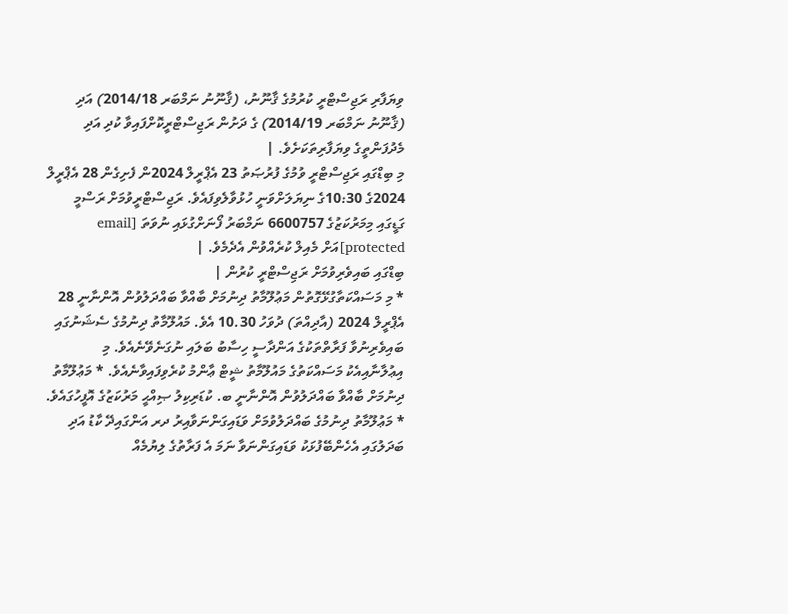ވިޔަފާރި ރަޖިސްޓްރީ ކުރުމުގެ ޤާނޫނު، (ޤާނޫނު ނަމްބަރ 2014/18) އަދި (ޤާނޫނު ނަމްބަރ 2014/19) ގެ ދަށުން ރަޖިސްޓްރީކޮށްފައިވާ ކުދި އަދި މެދުފަންތީގެ ވިޔަފާރިތަކަށެވެ. |
މި ބިޑްގައި ރަޖިސްޓްރީ ވުމުގެ ފުރުޞަތު 23 އެޕްރީލް 2024ން ފެށިގެން 28 އެޕްރީލް 2024ގެ 10:30ގެ ނިޔަލަށްވަނީ ހުޅުވާލެވިފައެވެ. ރަޖިސްޓްރީވުމަށް ރަސްމީ ގަޑީގައި މިމަރުކަޒުގެ 6600757 ނަމްބަރު ފޯނަށްގުޅައި ނުވަތަ [email protected]އަށް މެއިލް ކުރެއްވުން އެދެމެވެ. |
ބިޑްގައި ބައިވެރިވުމަށް ރަޖިސްޓްރީ ކުރުން |
* މި މަސައްކަތާގުޅޭގޮތުން މަޢުލޫމާތު ދިނުމަށް ބާއްވާ ބައްދަލުވުން އޮންނާނީ 28 އެޕްރީލް 2024 (އާދިއްތަ) ދުވަހު 10.30 އެވެ. މައުލޫމާތު ދިނުމުގެ ސެޝަނުގައި ބައިވެރިނުވާ ފަރާތްތަކުގެ އަންދާސީ ހިސާބު ބަލައި ނުގަނެވޭނެއެވެ. މި އިޢުލާނާއިއެކު މަސައްކަތުގެ މައުލޫމާތު ޝީޓް ޢާންމު ކުރެވިފައިވާނެއެވެ. * މަޢުލޫމާތު ދިނުމަށް ބާއްވާ ބައްދަލުވުން އޮންނާނީ ބ. ކުޑަރިކިލު ޞިއްޙީ މަރުކަޒުގެ އޮފީހުގައެވެ. * މަޢުލޫމާތު ދިނުމުގެ ބައްދަލުވުމަށް ވަޑައިގަންނަވާއިރު ދރ އަންގައިދޭ ކާޑު އަދި ބަދަލުގައި އެހެންބޭފުޅަކު ވަޑައިގަންނަވާ ނަމަ އެ ފަރާތުގެ ލިޔުމެއް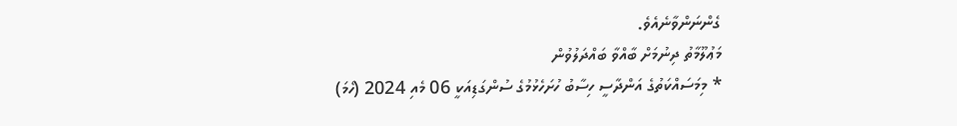ގެންނަންވާނެއެވެ.
މަޢުލޫމާތު ދިނުމަށް ބާއްވާ ބައްދަލުވުން
* މިމަސައްކަތުގެ އަންދާސީ ހިސާބު ހުށަހެޅުމުގެ ސުންގަޑިއަކީ 06 މެއި 2024 (ހޯމަ)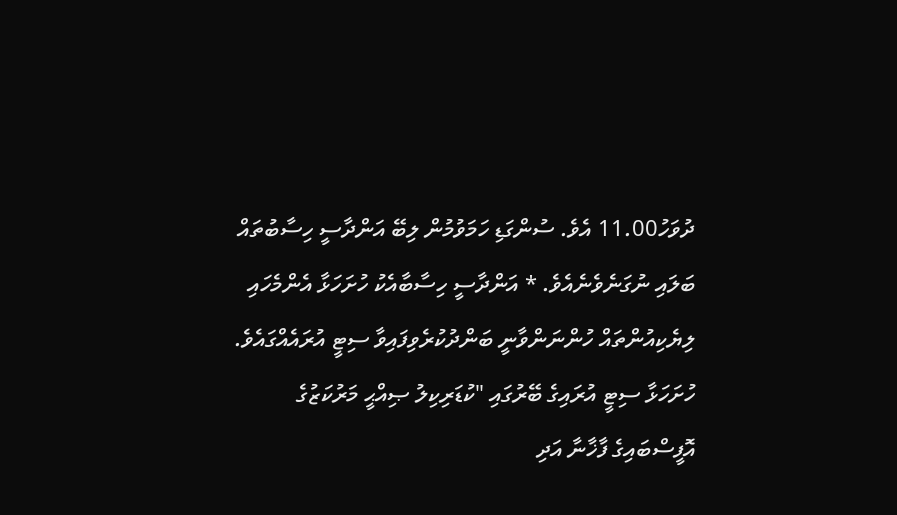ދުވަހު11.00 އެވެ. ސުންގަޑި ހަމަވުމުން ލިބޭ އަންދާސީ ހިސާބުތައް ބަލައި ނުގަނެވެނެއެވެ. * އަންދާސީ ހިސާބާއެކު ހުށަހަޅާ އެންމެހައި ލިޔެކިއުންތައް ހުންނަންވާނީ ބަންދުކުރެވިފައިވާ ސިޓީ އުރައެއްގައެވެ. ހުށަހަޅާ ސިޓީ އުރައިގެ ބޭރުގައި "ކުޑަރިކިލު ޞިއްޙީ މަރުކަޒުގެ އޮފީސްބައިގެ ފާޚާނާ އަދި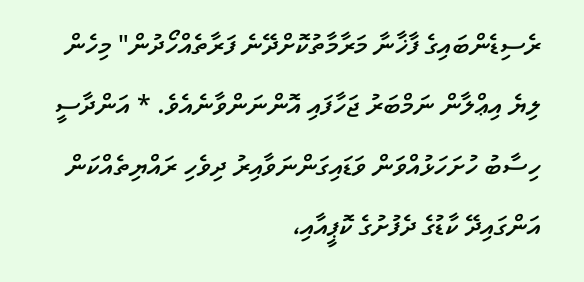ރެސިޑެންބައިގެ ފާޚާނާ މަރާމާތުކޮށްދޭނެ ފަރާތެއްހޯދުން" މިހެން ލިޔެ އިޢްލާން ނަމްބަރު ޖަހާފައި އޮންނަންވާނެއެވެ. * އަންދާސީ ހިސާބު ހުށަހަޅުއްވަން ވަޑައިގަންނަވާއިރު ދިވެހި ރައްޔިތެއްކަން އަންގައިދޭ ކާޑުގެ ދެފުށުގެ ކޮޕީއާއި،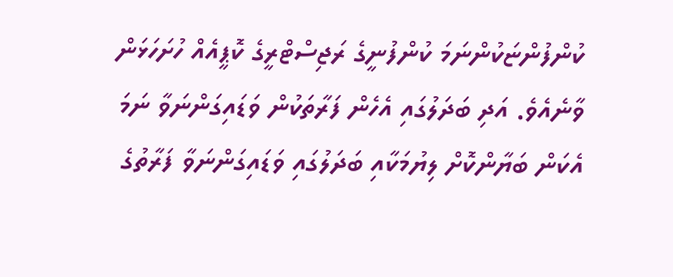ކުންފުންޏަކުންނަމަ ކުންފުނީގެ ރަޖިސްޓްރީގެ ކޮޕީއެއް ހުށަހަޅަން ވާނެއެވެ. އަދި ބަދަލުގައި އެހެން ފަރާތަކުން ވަޑައިގަންނަވާ ނަމަ އެކަން ބަޔާންކޮށް ލިޔުމަކާއި ބަދަލުގައި ވަޑައިގަންނަވާ ފަރާތުގެ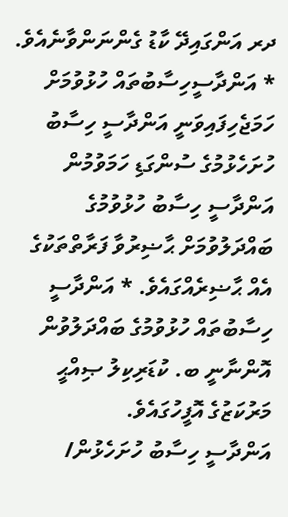ދރ އަންގައިދޭ ކާޑު ގެންނަންވާނެއެވެ. * އަންދާސީހިސާބުތައް ހުޅުވުމަށް ހަމަޖެހިފައިވަނީ އަންދާސީ ހިސާބު ހުށަހެޅުމުގެ ސުންގަޑި ހަމަވުމުން އަންދާސީ ހިސާބު ހުޅުވުމުގެ ބައްދަލުވުމަށް ޙާޟިރުވާ ފަރާތްތަކުގެ އެއް ޙާޟިރެއްގައެވެ. * އަންދާސީ ހިސާބުތައް ހުޅުވުމުގެ ބައްދަލުވުން އޮންނާނީ ބ. ކުޑަރިކިލު ޞިއްޙީ މަރުކަޒުގެ އޮފީހުގައެވެ.
އަންދާސީ ހިސާބު ހުށަހެޅުން/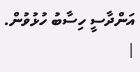އަންދާސީ ހިސާބު ހުޅުވުން. |